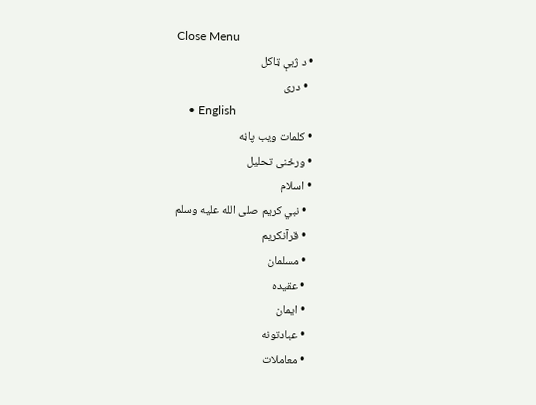Close Menu
  • د ژبې ټاکل
    • دری
    • English
  • کلمات ويب پاڼه
  • ورځنی تحلیل
  • اسلام
    • نبي کریم صلى الله عليه وسلم
    • قرآنکریم
    • مسلمان
    • عقیده
    • ایمان
    • عبادتونه
    • معاملات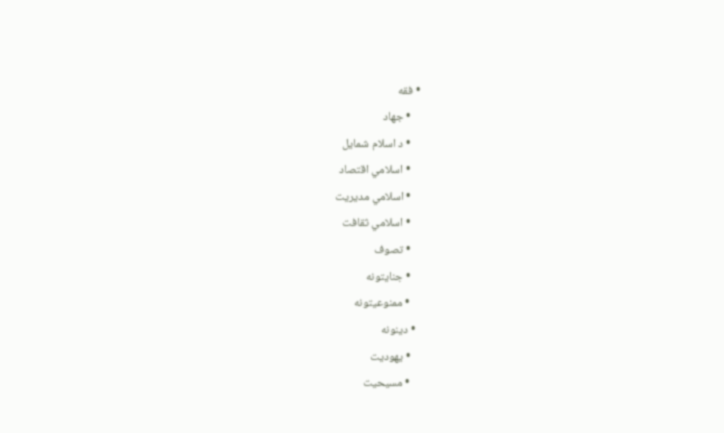• فقه
    • جهاد
    • د اسلام شمایل
    • اسلامي اقتصاد
    • اسلامي مدیریت
    • اسلامي ثقافت
    • تصوف
    • جنایتونه
    • ممنوعیتونه
  • دینونه
    • یهودیت
    • مسیحیت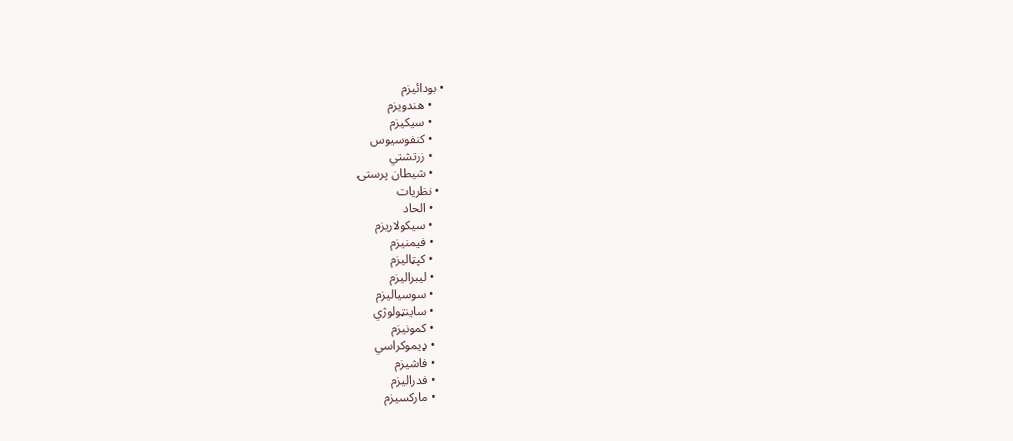• بودائیزم
    • هندویزم
    • سیکیزم
    • کنفوسیوس
    • زرتشتي
    • شیطان پرستۍ
  • نظریات
    • الحاد
    • سیکولاریزم
    • فیمنیزم
    • کپټالیزم
    • لیبرالیزم
    • سوسیالیزم
    • ساینټولوژي
    • کمونیزم
    • ډیموکراسي
    • فاشیزم
    • فدرالیزم
    • مارکسیزم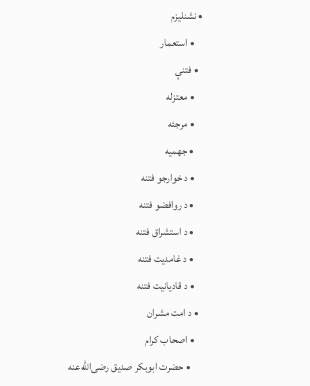• نشنلیزم
    • استعمار
  • فتنې
    • معتزله
    • مرجئه
    • جهمیه
    • د خوارجو فتنه
    • د روافضو فتنه
    • د استشراق فتنه
    • د غامدیت فتنه
    • د قادیانیت فتنه
  • د امت مشران
    • اصحاب کرام
      • حضرت ابوبکر صدیق رضی‌الله‌عنه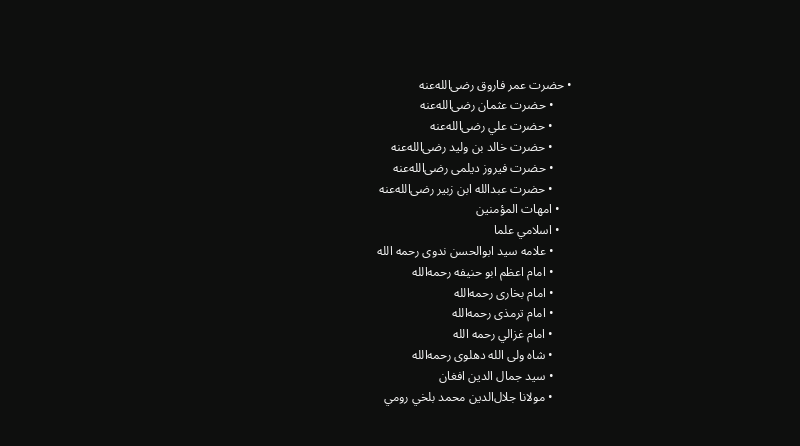• حضرت عمر فاروق رضی‌الله‌عنه
      • حضرت عثمان رضی‌الله‌عنه
      • حضرت علي رضی‌الله‌عنه
      • حضرت خالد بن ولید رضی‌الله‌عنه
      • حضرت فیروز دیلمی رضی‌الله‌عنه
      • حضرت عبدالله ابن زبیر رضی‌الله‌عنه
    • امهات المؤمنین
    • اسلامي علما
      • علامه سید ابوالحسن ندوی رحمه الله
      • امام اعظم ابو حنیفه رحمه‌الله
      • امام بخاری رحمه‌الله
      • امام ترمذی رحمه‌الله
      • امام غزالي رحمه الله
      • شاه ولی الله دهلوی رحمه‌الله
      • سید جمال الدین افغان
      • مولانا جلال‌الدین محمد بلخي رومي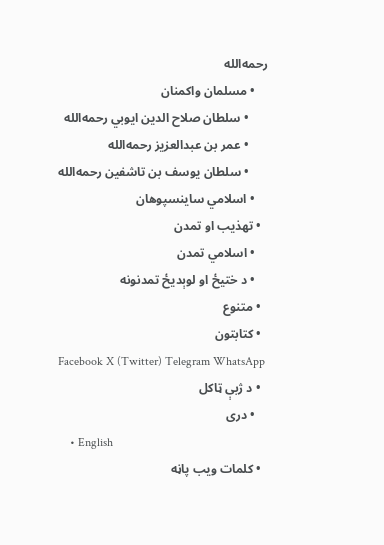رحمه‌الله
    • مسلمان واکمنان
      • سلطان صلاح الدین ایوبي رحمه‌الله
      • عمر بن عبدالعزیز رحمه‌الله
      • سلطان یوسف بن تاشفین رحمه‌الله
    • اسلامي ساینسپوهان
  • تهذیب او تمدن
    • اسلامي تمدن
    • د ختیځ او لوېدیځ تمدنونه
  • متنوع
  • کتابتون
Facebook X (Twitter) Telegram WhatsApp
  • د ژبې ټاکل
    • دری
    • English
  • کلمات ويب پاڼه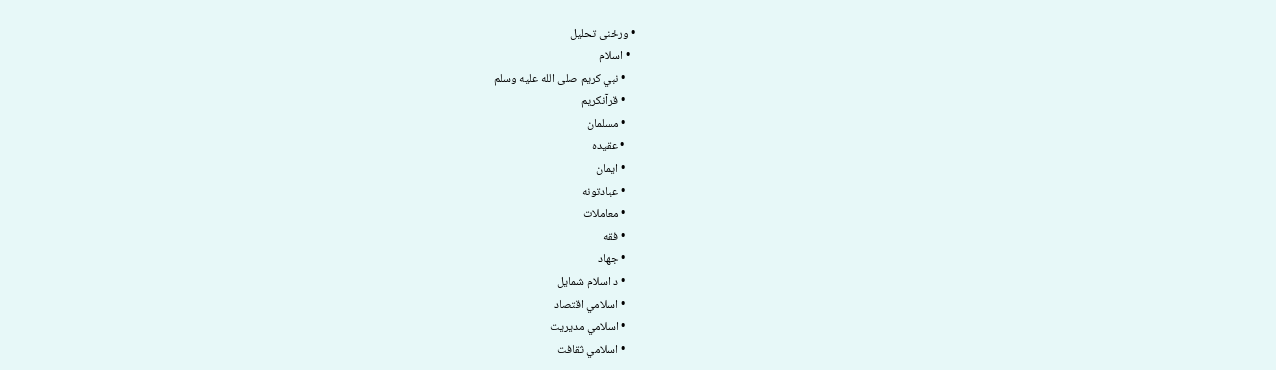• ورځنی تحلیل
  • اسلام
    • نبي کریم صلى الله عليه وسلم
    • قرآنکریم
    • مسلمان
    • عقیده
    • ایمان
    • عبادتونه
    • معاملات
    • فقه
    • جهاد
    • د اسلام شمایل
    • اسلامي اقتصاد
    • اسلامي مدیریت
    • اسلامي ثقافت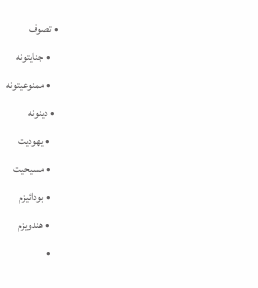• تصوف
    • جنایتونه
    • ممنوعیتونه
  • دینونه
    • یهودیت
    • مسیحیت
    • بودائیزم
    • هندویزم
    •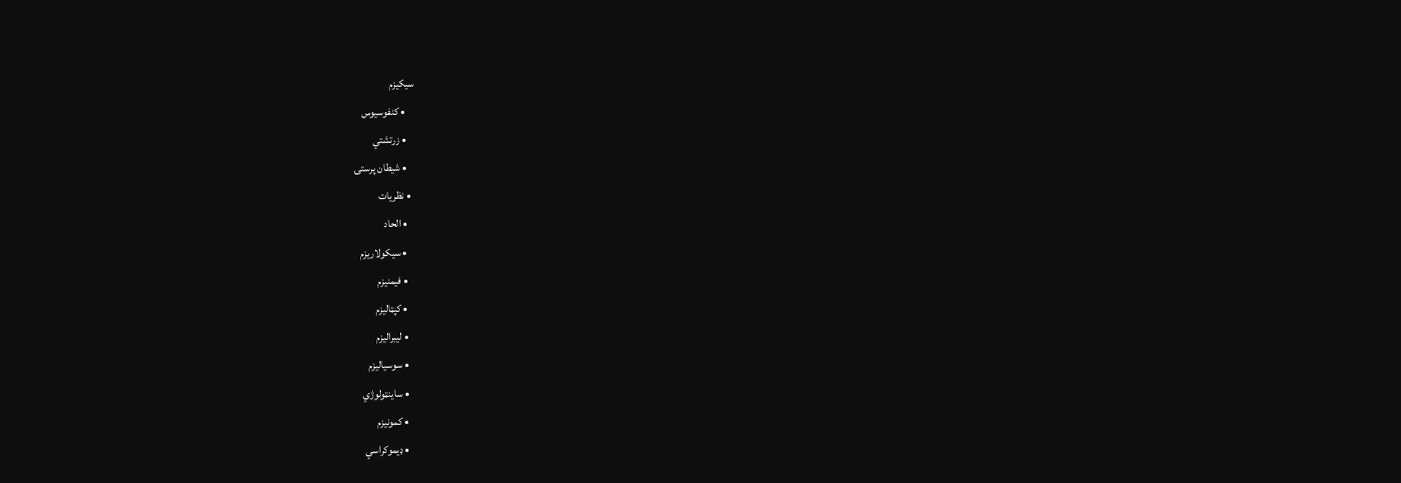سیکیزم
    • کنفوسیوس
    • زرتشتي
    • شیطان پرستۍ
  • نظریات
    • الحاد
    • سیکولاریزم
    • فیمنیزم
    • کپټالیزم
    • لیبرالیزم
    • سوسیالیزم
    • ساینټولوژي
    • کمونیزم
    • ډیموکراسي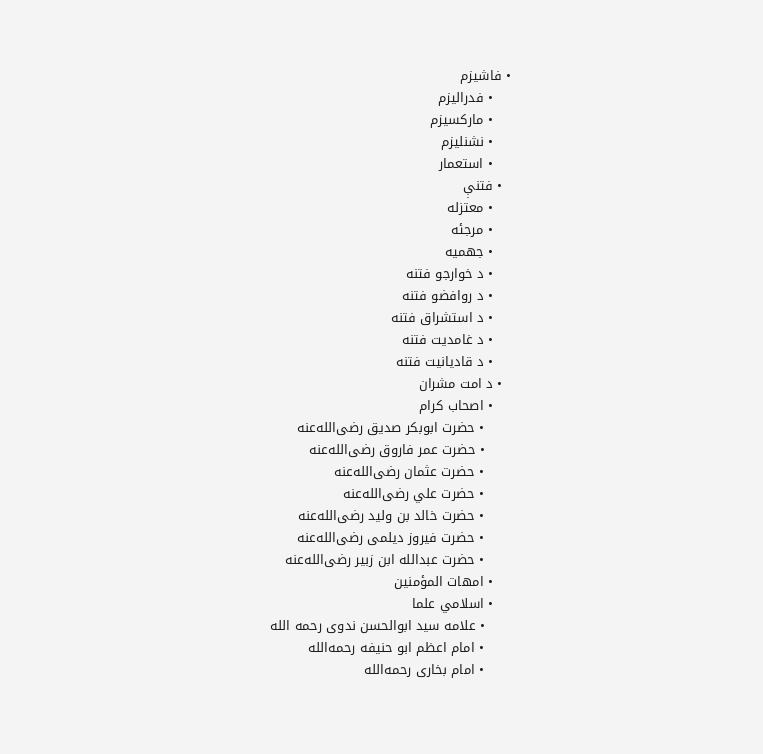• فاشیزم
    • فدرالیزم
    • مارکسیزم
    • نشنلیزم
    • استعمار
  • فتنې
    • معتزله
    • مرجئه
    • جهمیه
    • د خوارجو فتنه
    • د روافضو فتنه
    • د استشراق فتنه
    • د غامدیت فتنه
    • د قادیانیت فتنه
  • د امت مشران
    • اصحاب کرام
      • حضرت ابوبکر صدیق رضی‌الله‌عنه
      • حضرت عمر فاروق رضی‌الله‌عنه
      • حضرت عثمان رضی‌الله‌عنه
      • حضرت علي رضی‌الله‌عنه
      • حضرت خالد بن ولید رضی‌الله‌عنه
      • حضرت فیروز دیلمی رضی‌الله‌عنه
      • حضرت عبدالله ابن زبیر رضی‌الله‌عنه
    • امهات المؤمنین
    • اسلامي علما
      • علامه سید ابوالحسن ندوی رحمه الله
      • امام اعظم ابو حنیفه رحمه‌الله
      • امام بخاری رحمه‌الله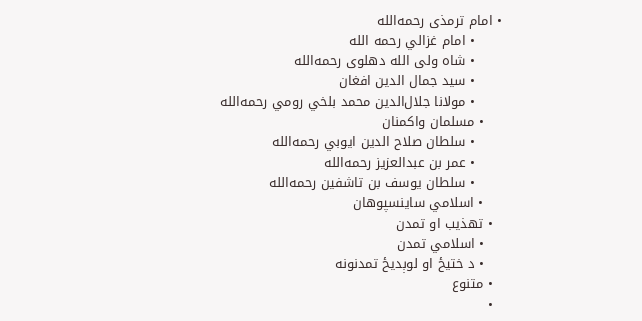• امام ترمذی رحمه‌الله
      • امام غزالي رحمه الله
      • شاه ولی الله دهلوی رحمه‌الله
      • سید جمال الدین افغان
      • مولانا جلال‌الدین محمد بلخي رومي رحمه‌الله
    • مسلمان واکمنان
      • سلطان صلاح الدین ایوبي رحمه‌الله
      • عمر بن عبدالعزیز رحمه‌الله
      • سلطان یوسف بن تاشفین رحمه‌الله
    • اسلامي ساینسپوهان
  • تهذیب او تمدن
    • اسلامي تمدن
    • د ختیځ او لوېدیځ تمدنونه
  • متنوع
  •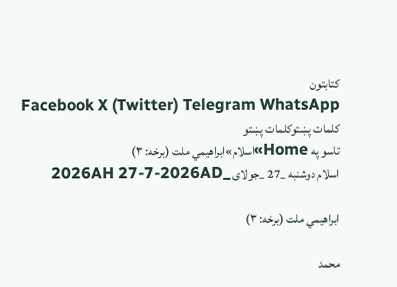کتابتون
Facebook X (Twitter) Telegram WhatsApp
کلمات پښتوکلمات پښتو
تاسو په Home»اسلام»ابراهيمي ملت (برخه: ۳)
اسلام دوشنبه _27 _جولای _2026AH 27-7-2026AD

ابراهيمي ملت (برخه: ۳)

محمد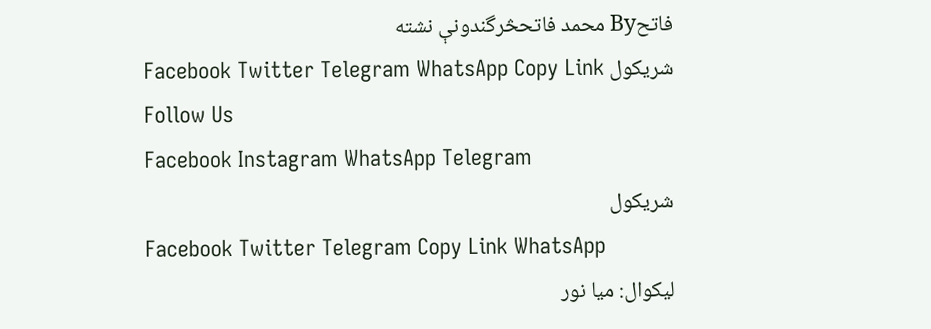فاتحBy محمد فاتحڅرگندونې نشته
شریکول Facebook Twitter Telegram WhatsApp Copy Link
Follow Us
Facebook Instagram WhatsApp Telegram
شریکول
Facebook Twitter Telegram Copy Link WhatsApp
ليکوال: میا نور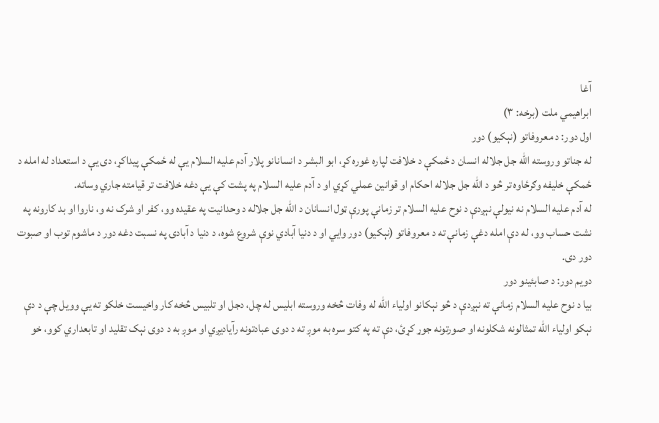آغا
ابراهيمي ملت (برخه: ۳)
اول دور: د معروفاتو (نېکیو) دور
له جناتو وروسته الله جل جلاله انسان د ځمکې د خلافت لپاره غوره کړ، ابو البشر د انسانانو پلار آدم علیه السلام یې له ځمکې پیداکړ، دی یې د استعداد له امله د ځمکې خلیفه وګرځاوه تر څو د الله جل جلاله احکام او قوانین عملي کړي او د آدم علیه السلام په پشت کې یې دغه خلافت تر قیامته جاري وساته.
له آدم علیه السلام نه نیولې نېږدې د نوح علیه السلام تر زمانې پورې ټول انسانان د الله جل جلاله د وحدانیت په عقیده وو، کفر او شرک نه و، ناروا او بد کارونه په نشت حساب وو، له دې امله دغې زمانې ته د معروفاتو (نېکیو) دور وایي او د دنیا آبادي نوې شروع شوه، د دنیا د آبادۍ په نسبت دغه دور د ماشوم توب او صبوت دور دی.
دویم دور: د صابئینو دور
بیا د نوح علیه السلام زمانې ته نېږدې د څو نېکانو اولیاء الله له وفات څخه وروسته ابلیس له چل، دجل او تلبیس څخه کار واخیست خلکو ته یې وویل چې د دې نېکو اولیاء الله تمثالونه شکلونه او صورتونه جوړ کړئ، دې ته په کتو سره به موږ ته د دوی عبادتونه رآیادیږي او موږ به د دوی نېک تقلید او تابعداري کوو، خو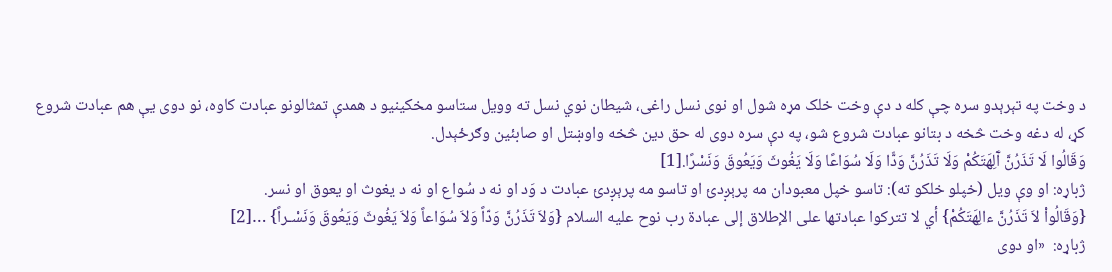د وخت په تېرېدو سره چې کله د دې وخت خلک مړه شول او نوی نسل راغی، شیطان نوي نسل ته وویل ستاسو مخکینیو د همدې تمثالونو عبادت کاوه، نو دوی یې هم عبادت شروع کړ، له دغه وخت څخه د بتانو عبادت شروع شو، په دې سره دوی له حق دین څخه واوښتل او صابئین وګرځېدل.
وَقَالُوا لَا تَذَرُنَّ آَلِهَتَكُمْ وَلَا تَذَرُنَّ وَدًّا وَلَا سُوَاعًا وَلَا يَغُوثَ وَيَعُوقَ وَنَسْرًا.[1]
ژباړه: او وې ویل (خپلو خلکو ته): تاسو خپل معبودان مه پرېږدئ او تاسو مه پرېږدئ عبادت د وَد او نه د سُواع او نه د یغوث او یعوق او نسر.
{وَقَالُواْ لاَ تَذَرُنَّ ءالِهَتَكُمْ} أي لا تتركوا عبادتها على الإطلاق إلى عبادة رب نوح عليه السلام {وَلاَ تَذَرُنَّ وَدّاً وَلاَ سُوَاعاً وَلاَ يَغُوثَ وَيَعُوقَ وَنَسْـراً} …[2]
ژباړه:  «او دوی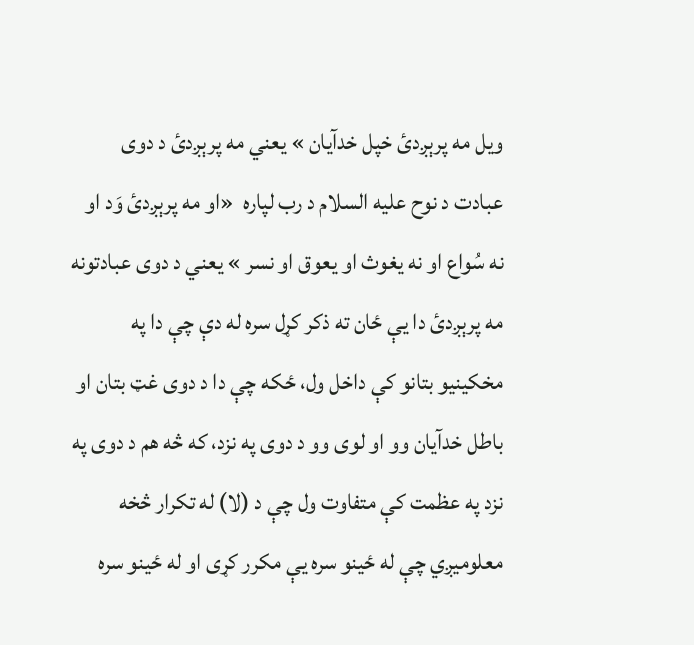ویل مه پرېږدئ خپل خدآیان » یعني مه پرېږدئ د دوی عبادت د نوح علیه السلام د رب لپاره  «او مه پرېږدئ وَد او نه سُواع او نه یغوث او یعوق او نسر » یعني د دوی عبادتونه مه پرېږدئ دا یې ځان ته ذکر کړل سره له دې چې دا په مخکینیو بتانو کې داخل ول، ځکه چې دا د دوی غټ بتان او باطل خدآیان وو او لوی وو د دوی په نزد، که څه هم د دوی په نزد په عظمت کې متفاوت ول چې د (لا) له تکرار څخه معلومیږي چې له ځینو سره یې مکرر کړی او له ځینو سره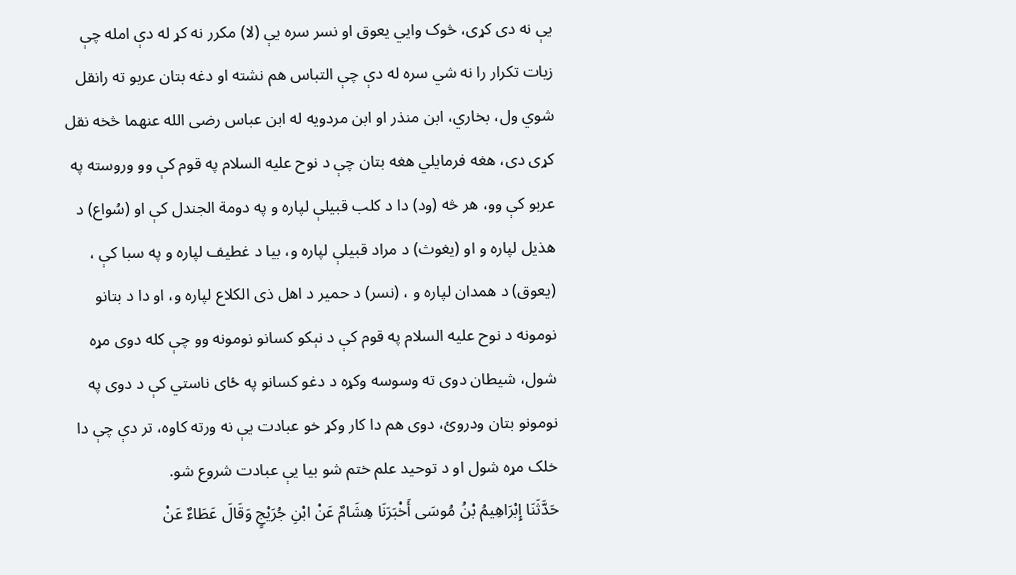یې نه دی کړی، څوک وایي یعوق او نسر سره یې (لا) مکرر نه کړ له دې امله چې زیات تکرار را نه شي سره له دې چې التباس هم نشته او دغه بتان عربو ته رانقل شوي ول، بخاري، ابن منذر او ابن مردویه له ابن عباس رضی الله عنهما څخه نقل کړی دی، هغه فرمایلي هغه بتان چې د نوح علیه السلام په قوم کې وو وروسته په عربو کې وو، هر څه (ود) دا د کلب قبیلې لپاره و په دومة الجندل کې او (سُواع) د هذیل لپاره و او (یغوث) د مراد قبیلې لپاره و، بیا د غطیف لپاره و په سبا کې ، (یعوق) د همدان لپاره و ، (نسر) د حمیر د اهل ذی الکلاع لپاره و، او دا د بتانو نومونه د نوح علیه السلام په قوم کې د نېکو کسانو نومونه وو چې کله دوی مړه شول، شیطان دوی ته وسوسه وکړه د دغو کسانو په ځای ناستي کې د دوی په نومونو بتان ودروئ، دوی هم دا کار وکړ خو عبادت یې نه ورته کاوه، تر دې چې دا خلک مړه شول او د توحید علم ختم شو بیا یې عبادت شروع شو.
حَدَّثَنَا إِبْرَاهِيمُ بْنُ مُوسَى أَخْبَرَنَا هِشَامٌ عَنْ ابْنِ جُرَيْجٍ وَقَالَ عَطَاءٌ عَنْ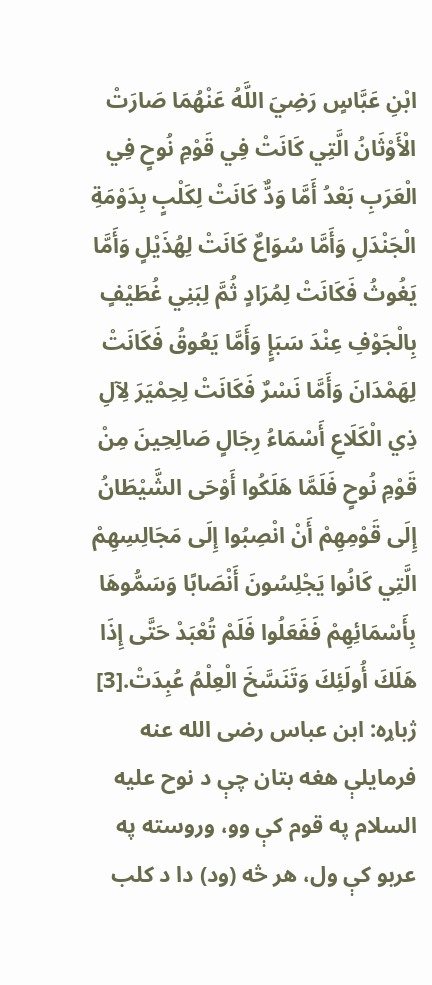ابْنِ عَبَّاسٍ رَضِيَ اللَّهُ عَنْهُمَا صَارَتْ الْأَوْثَانُ الَّتِي كَانَتْ فِي قَوْمِ نُوحٍ فِي الْعَرَبِ بَعْدُ أَمَّا وَدٌّ كَانَتْ لِكَلْبٍ بِدَوْمَةِ الْجَنْدَلِ وَأَمَّا سُوَاعٌ كَانَتْ لِهُذَيْلٍ وَأَمَّا يَغُوثُ فَكَانَتْ لِمُرَادٍ ثُمَّ لِبَنِي غُطَيْفٍ بِالْجَوْفِ عِنْدَ سَبَإٍ وَأَمَّا يَعُوقُ فَكَانَتْ لِهَمْدَانَ وَأَمَّا نَسْرٌ فَكَانَتْ لِحِمْيَرَ لِآلِ ذِي الْكَلَاعِ أَسْمَاءُ رِجَالٍ صَالِحِينَ مِنْ قَوْمِ نُوحٍ فَلَمَّا هَلَكُوا أَوْحَى الشَّيْطَانُ إِلَى قَوْمِهِمْ أَنْ انْصِبُوا إِلَى مَجَالِسِهِمْ الَّتِي كَانُوا يَجْلِسُونَ أَنْصَابًا وَسَمُّوهَا بِأَسْمَائِهِمْ فَفَعَلُوا فَلَمْ تُعْبَدْ حَتَّى إِذَا هَلَكَ أُولَئِكَ وَتَنَسَّخَ الْعِلْمُ عُبِدَتْ.[3]
ژباړه: ابن عباس رضی الله عنه فرمایلې هغه بتان چې د نوح علیه السلام په قوم کې وو، وروسته په عربو کې ول، هر څه (ود) دا د کلب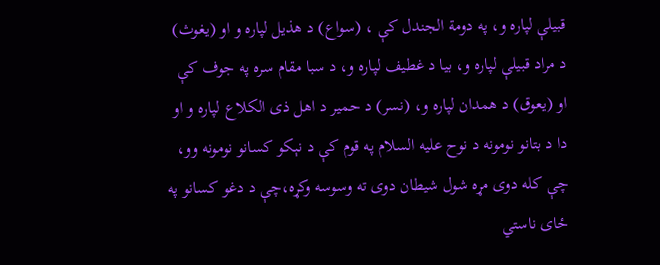قبیلې لپاره و، په دومة الجندل کې ، (سواع) د هذیل لپاره و او (یغوث) د مراد قبیلې لپاره و، بیا د غطیف لپاره و، د سبا مقام سره په جوف کې او (یعوق) د همدان لپاره و، (نسر) د حمیر د اهل ذی الکلاع لپاره و او دا د بتانو نومونه د نوح علیه السلام په قوم کې د نېکو کسانو نومونه وو، چې کله دوی مړه شول شیطان دوی ته وسوسه وکړه،چې د دغو کسانو په ځای ناستي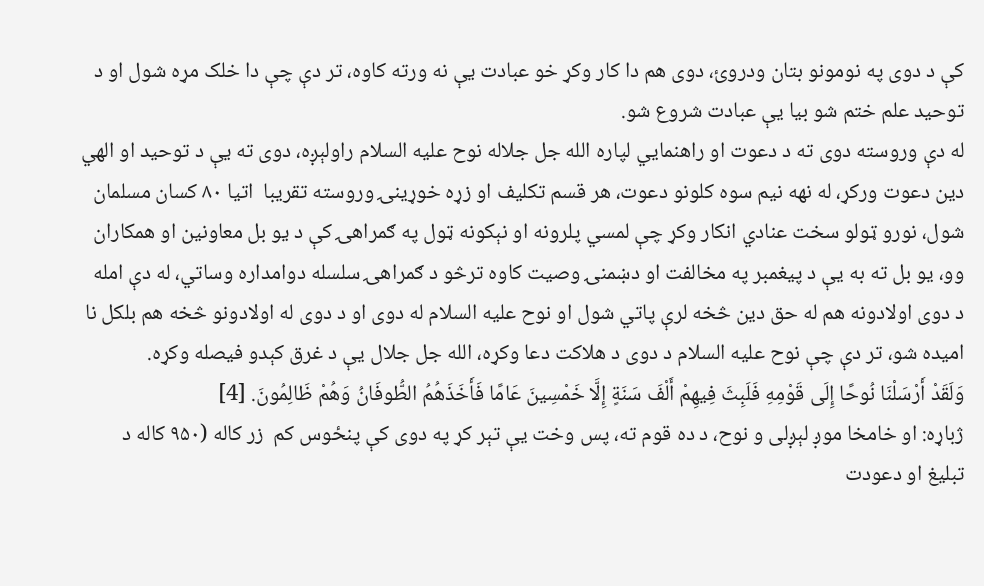کې د دوی په نومونو بتان ودروئ، دوی هم دا کار وکړ خو عبادت یې نه ورته کاوه، تر دې چې دا خلک مړه شول او د توحید علم ختم شو بیا یې عبادت شروع شو.
له دې وروسته دوی ته د دعوت او راهنمايي لپاره الله جل جلاله نوح علیه السلام راولېږه، دوی ته یې د توحید او الهي دین دعوت ورکړ، له نهه نیم سوه کلونو دعوت، هر قسم تکلیف او زړه خوړینۍ وروسته تقریبا  اتیا ۸۰ کسان مسلمان شول، نورو ټولو سخت عنادي انکار وکړ چې لمسي پلرونه او نېکونه ټول په ګمراهۍ کې د یو بل معاونین او همکاران وو، یو بل ته به یې د پیغمبر په مخالفت او دښمنۍ وصیت کاوه ترڅو د ګمراهۍ سلسله دوامداره وساتي، له دې امله د دوی اولادونه هم له حق دین څخه لرې پاتي شول او نوح علیه السلام له دوی او د دوی له اولادونو څخه هم بلکل نا امیده شو، تر دې چې نوح علیه السلام د دوی د هلاکت دعا وکړه، الله جل جلال یې د غرق کېدو فیصله وکړه.
وَلَقَدْ أَرْسَلْنَا نُوحًا إِلَى قَوْمِهِ فَلَبِثَ فِيهِمْ أَلْفَ سَنَةٍ إِلَّا خَمْسِينَ عَامًا فَأَخَذَهُمُ الطُّوفَانُ وَهُمْ ظَالِمُونَ. [4]
ژباړه: او خامخا موږ لېږلی و نوح، د ده قوم ته، پس وخت یې تېر کړ په دوی کې پنځوس کم  زر کاله (۹۵۰ کاله د تبلیغ او دعودت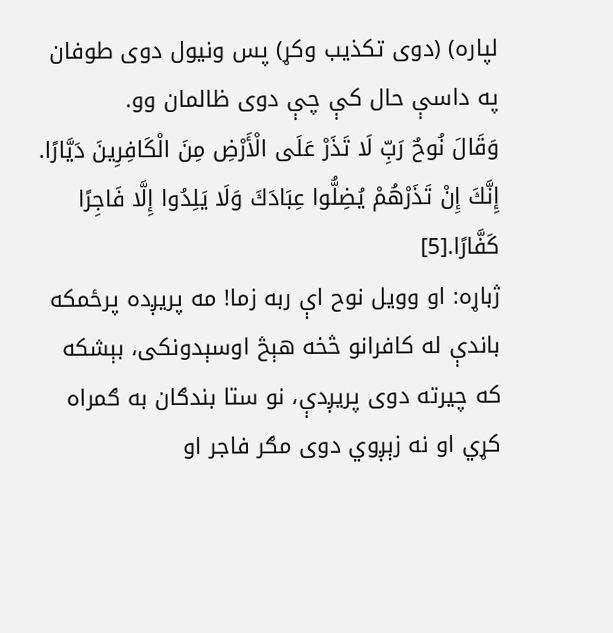لپاره) (دوی تکذیب وکړ) پس ونیول دوی طوفان په داسې حال کې چې دوی ظالمان وو.
وَقَالَ نُوحٌ رَبِّ لَا تَذَرْ عَلَى الْأَرْضِ مِنَ الْكَافِرِينَ دَيَّارًا. إِنَّكَ إِنْ تَذَرْهُمْ يُضِلُّوا عِبَادَكَ وَلَا يَلِدُوا إِلَّا فَاجِرًا كَفَّارًا.[5]
ژباړه: او وویل نوح اې ربه زما! مه پریږده پرځمکه باندې له کافرانو څخه هېڅ اوسېدونکی، بېشکه که چیرته دوی پریږدې، نو ستا بندګان به ګمراه کړي او نه زېږوي دوی مګر فاجر او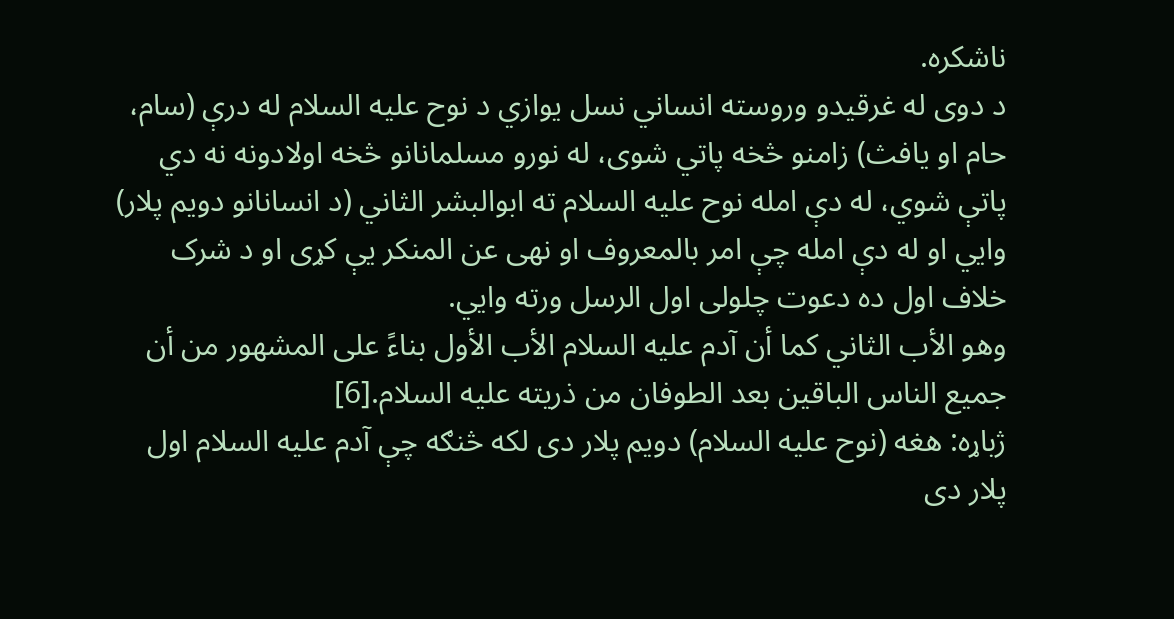ناشکره.
د دوی له غرقیدو وروسته انساني نسل یوازي د نوح علیه السلام له درې (سام، حام او یافث) زامنو څخه پاتي شوی، له نورو مسلمانانو څخه اولادونه نه دي پاتې شوي، له دې امله نوح علیه السلام ته ابوالبشر الثاني (د انسانانو دویم پلار) وايي او له دې امله چې امر بالمعروف او نهی عن المنکر یې کړی او د شرک خلاف اول ده دعوت چلولی اول الرسل ورته وايي.
وهو الأب الثاني كما أن آدم عليه السلام الأب الأول بناءً على المشهور من أن جميع الناس الباقين بعد الطوفان من ذريته عليه السلام.[6]
ژباړه: هغه (نوح علیه السلام) دویم پلار دی لکه څنګه چې آدم علیه السلام اول پلار دی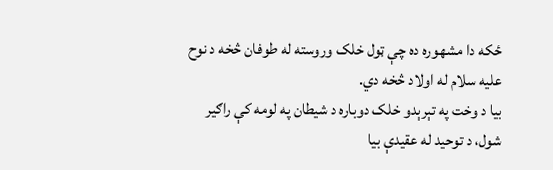ځکه دا مشهوره ده چې ټول خلک وروسته له طوفان څخه د نوح علیه سلام له اولاد څخه دي.
بیا د وخت په تېرېدو خلک دوباره د شیطان په لومه کې راګیر شول، د توحید له عقیدې بیا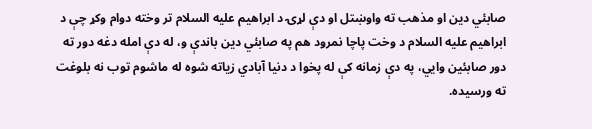صابئي دین او مذهب ته واوښتل او دې لړۍ د ابراهیم علیه السلام تر وخته دوام وکړ چې د ابراهیم علیه السلام د وخت پاچا نمرود هم په صابئي دین باندې و، له دې امله دغه دور ته دور صابئین وايي، په دې زمانه کې له پخوا د دنیا آبادي زیاته شوه له ماشوم توب نه بلوغت ته ورسیده.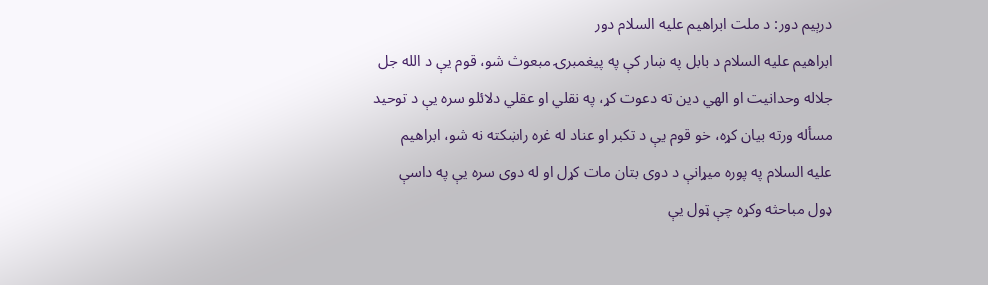درېیم دور: د ملت ابراهیم علیه السلام دور
ابراهیم علیه السلام د بابل په ښار کې په پیغمبرۍ مبعوث شو، قوم یې د الله جل جلاله وحدانیت او الهي دین ته دعوت کړ، په نقلي او عقلي دلائلو سره یې د توحید مسأله ورته بیان کړه، خو قوم یې د تکبر او عناد له غره راښکته نه شو، ابراهیم علیه السلام په پوره میړانې د دوی بتان مات کړل او له دوی سره یې په داسې ډول مباحثه وکړه چې ټول یې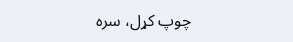چوپ کړل، سره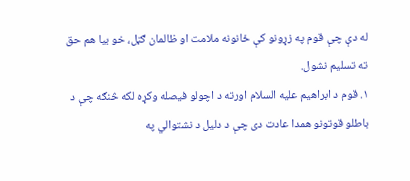له دې چې قوم په زړونو کې ځانونه ملامت او ظالمان ګڼل، خو بیا هم حق ته تسلیم نشول.
۱. قوم د ابراهیم علیه السلام اورته د اچولو فیصله وکړه لکه څنګه چې د باطلو قوتونو همدا عادت دی چې د دلیل د نشتوالي په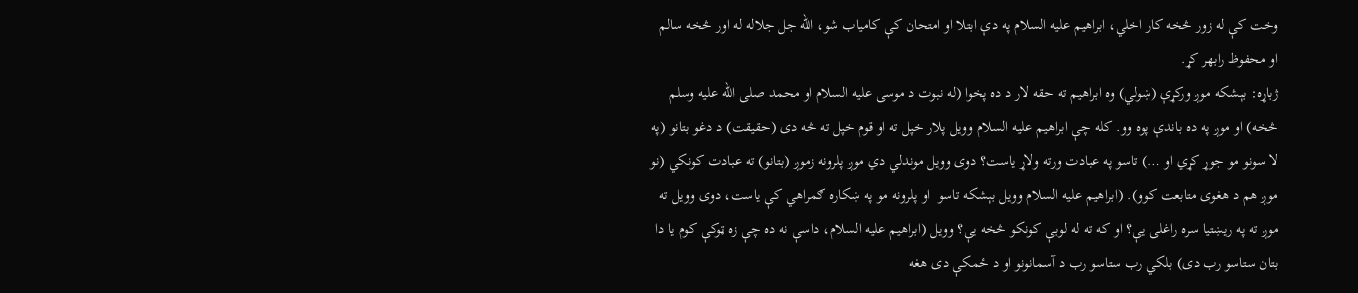وخت کې له زور څخه کار اخلي، ابراهیم علیه السلام په دې ابتلا او امتحان کې کامیاب شو، الله جل جلاله له اور څخه سالم او محفوظ رابهر کړ.
ژباړه: بېشکه موږ ورکړې (ښولي) وه ابراهیم ته حقه لار د ده پخوا (له نبوت د موسی علیه السلام او محمد صلی الله علیه وسلم څخه) او موږ په ده باندې پوه وو. کله چې ابراهیم علیه السلام وویل پلار خپل ته او قوم خپل ته څه دی (حقیقت) د دغو بتانو (په لا سونو مو جوړ کړي او …) تاسو په عبادت ورته ولاړ یاست؟ دوی وویل موندلي دي موږ پلرونه زموږ (بتانو) ته عبادت کونکي (نو موږ هم د هغوی متابعت کوو). (ابراهیم علیه السلام وویل بېشکه تاسو  او پلرونه مو په ښکاره ګمراهي کې یاست، دوی وویل ته موږ ته په ریښتیا سره راغلی یې؟ او که ته له لوبې کونکو څخه یې؟ وویل (ابراهیم علیه السلام، داسې نه ده چې زه ټوکې کوم یا دا بتان ستاسو رب دی) بلکي رب ستاسو رب د آسمانونو او د ځمکې دی هغه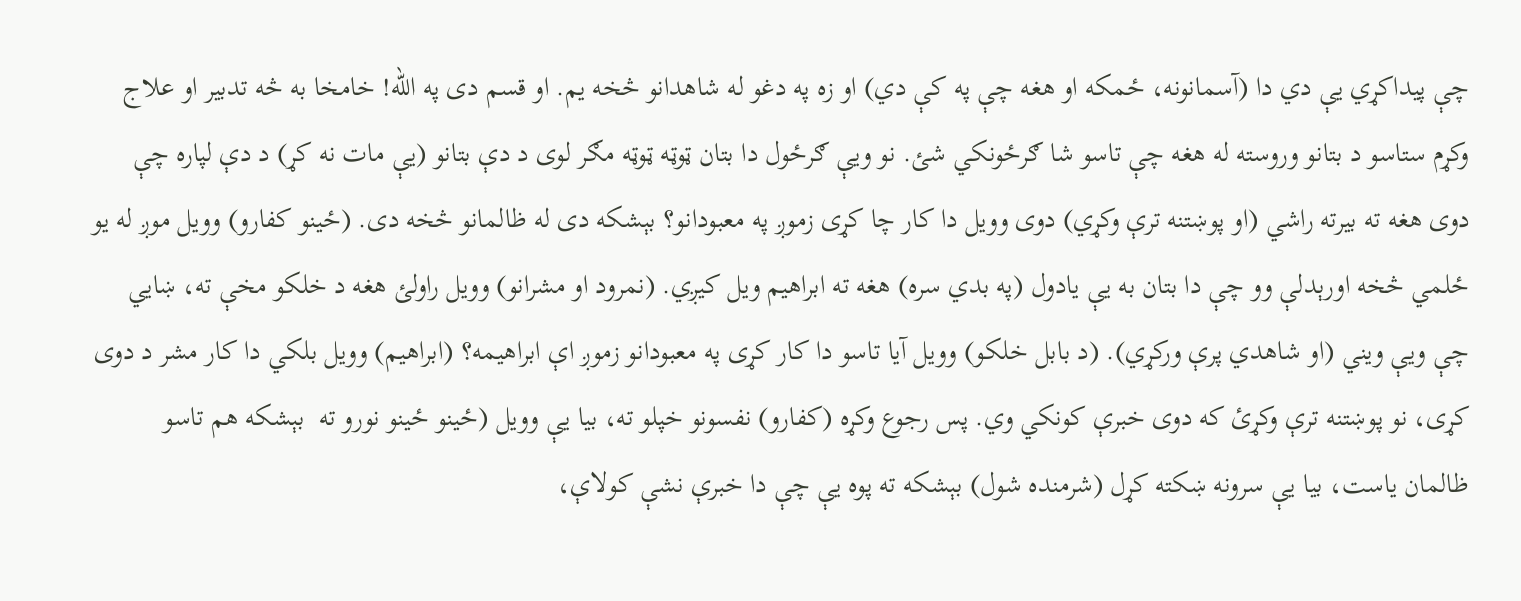چې پیداکړي یې دي دا (آسمانونه، ځمکه او هغه چې په کې دي) او زه په دغو له شاهدانو څخه یم. او قسم دی په الله! خامخا به څه تدبیر او علاج وکړم ستاسو د بتانو وروسته له هغه چې تاسو شا ګرځونکي شئ. نو ویې ګرځول دا بتان ټوټه ټوټه مګر لوی د دې بتانو (یې مات نه کړ) د دې لپاره چې دوی هغه ته بیرته راشي (او پوښتنه ترې وکړي) دوی وویل دا کار چا کړی زموږ په معبودانو؟ بېشکه دی له ظالمانو څخه دی. (ځینو کفارو) وویل موږ له یو ځلمي څخه اورېدلې وو چې دا بتان به یې یادول (په بدي سره) هغه ته ابراهیم ویل کیږي. (نمرود او مشرانو) وویل راولئ هغه د خلکو مخې ته، ښایي چې ویې ویني (او شاهدي پرې ورکړي). (د بابل خلکو) وویل آیا تاسو دا کار کړی په معبودانو زموږ اې ابراهیمه؟ (ابراهیم) وویل بلکي دا کار مشر د دوی کړی، نو پوښتنه ترې وکړئ که دوی خبرې کونکي وي. پس رجوع وکړه (کفارو) نفسونو خپلو ته، بیا یې وویل (ځینو ځینو نورو ته  بېشکه هم تاسو  ظالمان یاست، بیا یې سرونه ښکته کړل (شرمنده شول) بېشکه ته پوه یې چې دا خبرې نشې کولاې،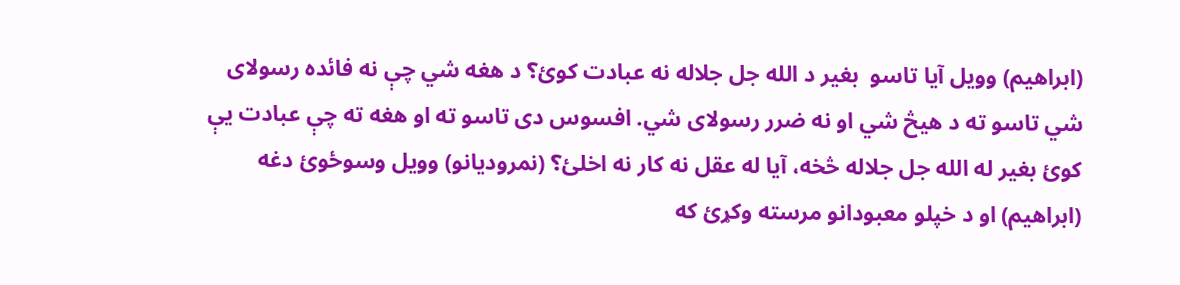(ابراهیم) وویل آیا تاسو  بغیر د الله جل جلاله نه عبادت کوئ؟ د هغه شي چې نه فائده رسولای شي تاسو ته د هیڅ شي او نه ضرر رسولای شي. افسوس دی تاسو ته او هغه ته چې عبادت یې کوئ بغیر له الله جل جلاله څخه، آیا له عقل نه کار نه اخلئ؟ (نمرودیانو) وویل وسوځوئ دغه (ابراهیم) او د خپلو معبودانو مرسته وکړئ که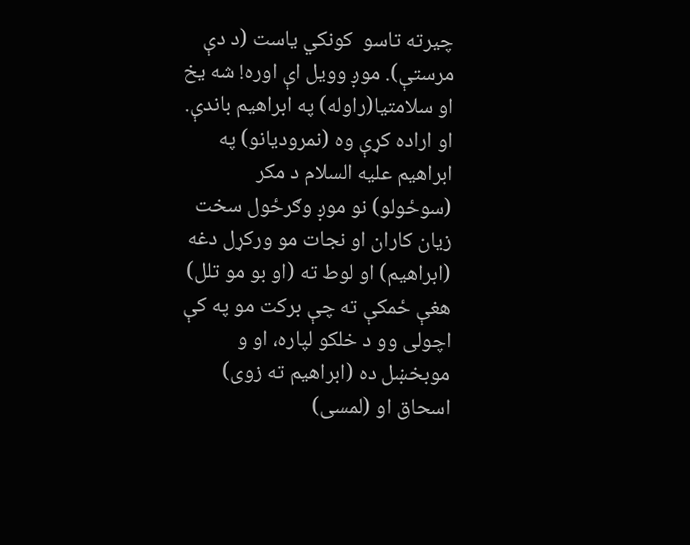چیرته تاسو  کونکي یاست (د دې مرستې). موږ وویل اې اوره! شه یخ او سلامتیا(راوله) په ابراهیم باندې. او اراده کړې وه (نمرودیانو) په ابراهیم علیه السلام د مکر (سوځولو) نو موږ وګرځول سخت زیان کاران او نجات مو ورکړل دغه (ابراهیم) او لوط ته (او بو مو تلل) هغې ځمکې ته چې برکت مو په کې اچولی وو د خلکو لپاره، او و موبخښل ده (ابراهیم ته زوی) اسحاق او (لمسی)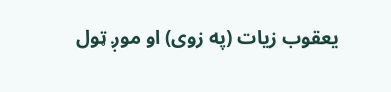یعقوب زیات (په زوی) او موږ ټول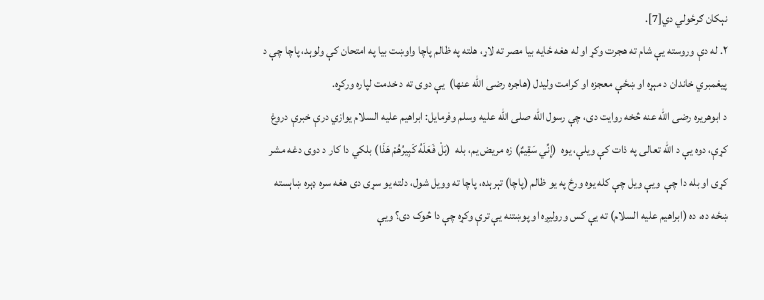نېکان ګرځولي دي[7].
۲. له دې وروسته یې شام ته هجرت وکړ او له هغه ځایه بیا مصر ته لاړ، هلته په ظالم پاچا واوښت بیا په امتحان کې ولوېد، پاچا چې د پیغمبري خاندان د مېړه او ښځې معجزه او کرامت ولیدل (هاجره رضی الله عنها)  یې دوی ته د خدمت لپاره ورکړه.
د ابوهریره رضی الله عنه څخه روایت دی، چې رسول الله صلی الله علیه وسلم وفرمایل: ابراهیم علیه السلام یوازي درې خبرې دروغ کړې، دوه یې د الله تعالی په ذات کې ویلې، یوه  (إِنِّي سَقِيمٌ) زه مریض یم، بله  (بَلْ فَعَلَهُ كَبِيرُهُمْ هَذَا) بلکي دا کار د دوی دغه مشر کړی او بله دا چې  ويې ویل چې کله یوه ورځ په یو ظالم (پاچا) تېرېده، پاچا ته وویل شول، دلته یو سړی دی هغه سره ډېره ښاېسته ښځه ده، ده (ابراهیم علیه السلام) ته یې کس وروليږه او پوښتنه یې ترې وکړه چې دا څوک دی؟ ویې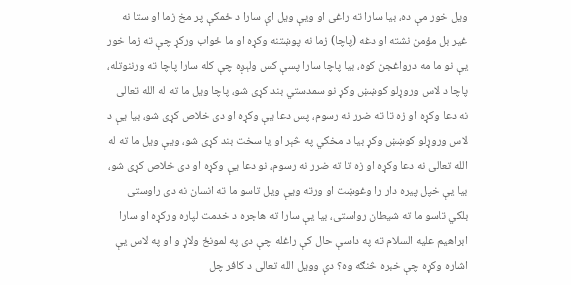ویل خور مې ده، بیا سارا ته راغی او ویې ویل اې سارا د ځمکې پر مخ زما او ستا نه غیر بل مؤمن نشته او دغه (پاچا) زما نه پوښتنه وکړه او ما ځواب ورکړ چې ته زما خور یې نو ما مه درواغجن کوه، بیا پاچا سارا پسې کس ولېږه چې کله سارا پاچا ته ورننوتله، پاچا د لاس وروړلو کوښښ وکړ نو سمدستي بند کړی شو، پاچا ویل ما ته له الله تعالی نه دعا وکړه او زه تا ته ضرر نه رسوم، پس دعا یې وکړه او دی خلاص کړی شو، بیا یې د لاس وروړلو کوښښ وکړ بیا د مخکي په څېر او یا سخت بند کړی شو، ویې ویل ما ته له الله تعالی نه دعا وکړه او زه تا ته ضرر نه رسوم، نو دعا یې وکړه او دی خلاص کړی شو، بیا یې خپل پیره دار را وغوښت او ورته ویې ویل تاسو ما ته انسان نه دی راوستی بلکي تاسو ما ته شیطان رواستی، بیا یې سارا ته هاجره د خدمت لپاره ورکړه او سارا ابراهیم علیه السلام ته په داسې حال کې راغله چې دی په لمونځ ولاړ و او په لاس یې اشاره وکړه چې خبره څنګه وه؟ دې وویل الله تعالی د کافر چل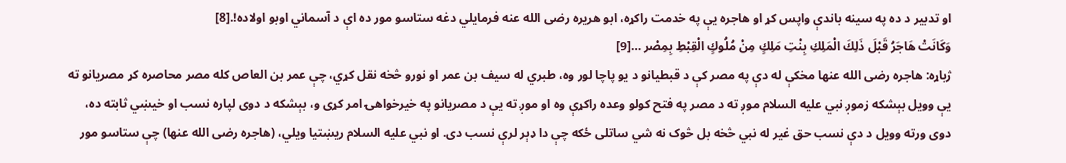او تدبیر د ده په سینه باندې واپس کړ او هاجره یې په خدمت راکړه، ابو هریره رضی الله عنه فرمایلي دغه ستاسو مور ده اې د آسماني اوبو اولاده!.[8]
وَكَانَتْ هَاجَرُ قَبْلَ ذَلِكَ الْمَلِكِ بِنْتِ مَلِكٍ مِنْ مُلُوكٍ الْقِبْطِ بِمِصْر …[9]
ژباړه: هاجره رضی الله عنها مخکې له دې په مصر کې د قبطیانو د یو پاچا لور وه، طبري له سیف بن عمر او نورو څخه نقل کړي، چې عمر بن العاص کله مصر محاصره کړ مصریانو ته یې وویل بېشکه زموږ نبي علیه السلام موږ ته د مصر په فتح کولو وعده راکړې وه او موږ ته یې د مصریانو په خیرخواهۍ امر کړی و، بېشکه د دوی لپاره نسب او خیښي ثابته ده، دوی ورته وویل د دې نسب حق غیر له نبي څخه بل څوک نه شي ساتلی ځکه چې دا ډېر لرې نسب دی. او نبي علیه السلام ریښتیا ویلي، (هاجره رضی الله عنها) چې ستاسو مور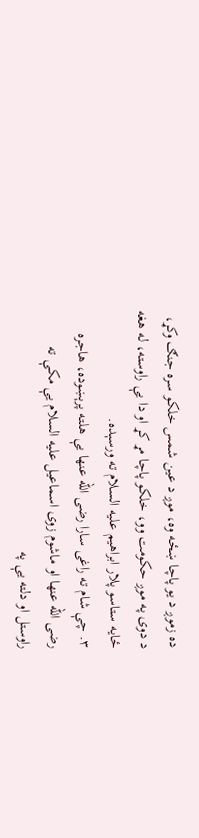ده زموږ د یو پاچا ښځه وه، موږ د عین شمس خلکو سره جنګ وکړ، د دوی په موږ حکومت وو، خلکو پاچا مړ کړ او دا یې راوسته، له هغه ځایه ستاسو پلار ابراهیم علیه السلام ته ورسېده.
۳. چې شام ته راغی سارا رضی الله عنها یې هلته پرېښوده، هاجره رضی الله عنها او ماشوم زوی اسماعیل علیه السلام یې مکې ته راوستل او دلته یې په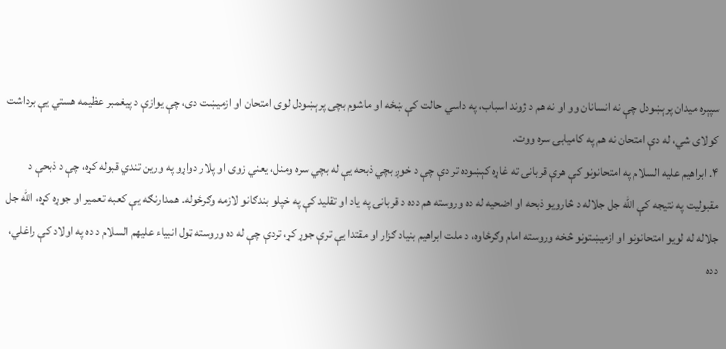سپېره میدان پرېښودل چې نه انسانان وو او نه هم د ژوند اسباب، په داسي حالت کې ښځه او ماشوم بچی پرېښودل لوی امتحان او ازمیښت دی، چې یوازې د پیغمبر عظیمه هستي یې برداشت کولای شي، له دې امتحان نه هم په کامیابۍ سره ووت.
۴. ابراهیم علیه السلام په امتحانونو کې هرې قربانۍ ته غاړه کېښوده تر دې چې د خوږ بچي ذبحه یې له بچي سره ومنل، یعني زوی او پلار دواړو په ورین تندي قبوله کړه، چې د ذبحې د مقبولیت په نتیجه کې الله جل جلاله د څارویو ذبحه او اضحیه له ده وروسته هم دده د قربانۍ په یاد او تقلید کې په خپلو بندګانو لازمه وګرځوله. همدارنګه یې کعبه تعمير او جوړه کړه، الله جل جلاله له لویو امتحانونو او ازمیښتونو څخه وروسته امام وګرځاوه، د ملت ابراهیم بنیاد ګزار او مقتدا یې ترې جوړ کړ، تردې چې له ده وروسته ټول انبیاء علیهم السلام د ده په اولاد کې راغلي، دده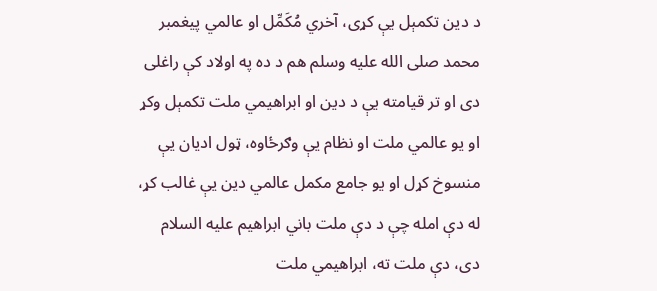د دین تکمېل یې کړی، آخري مُکَمِّل او عالمي پیغمبر محمد صلی الله علیه وسلم هم د ده په اولاد کې راغلی دی او تر قیامته یې د دین او ابراهیمي ملت تکمېل وکړ او یو عالمي ملت او نظام یې وګرځاوه، ټول ادیان یې منسوخ کړل او یو جامع مکمل عالمي دین یې غالب کړ، له دې امله چې د دې ملت باني ابراهیم علیه السلام دی، دې ملت ته، ابراهیمي ملت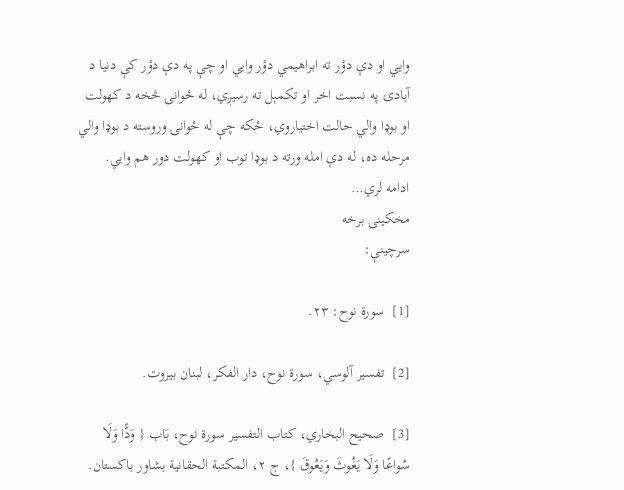وايي او دې دؤر ته ابراهیمي دؤر وايي او چې په دې دؤر کې دنیا د آبادۍ په نسبت اخر او تکمېل ته رسیږي، له ځوانۍ څخه د کهولت او بوډا والي حالت اختیاروي، ځکه چې له ځوانۍ وروسته د بوډا والي مرحله ده، له دې امله ورته د بوډا توب او کهولت دور هم وايي.
ادامه لري…
مخکینۍ برخه
سرچینې:

[1]  سورة نوح: ۲۳.

[2]  تفسير آلوسي، سورة نوح، دار الفکر، لبنان بیروت.

[3]  صحيح البخاري، کتاب التفسیر سورة نوح، بَاب { وَدًّا وَلَا سُواعًا وَلَا يَغُوثَ وَيَعُوقَ }، ج ۲، المکتبة الحقانیة بشاور باکستان.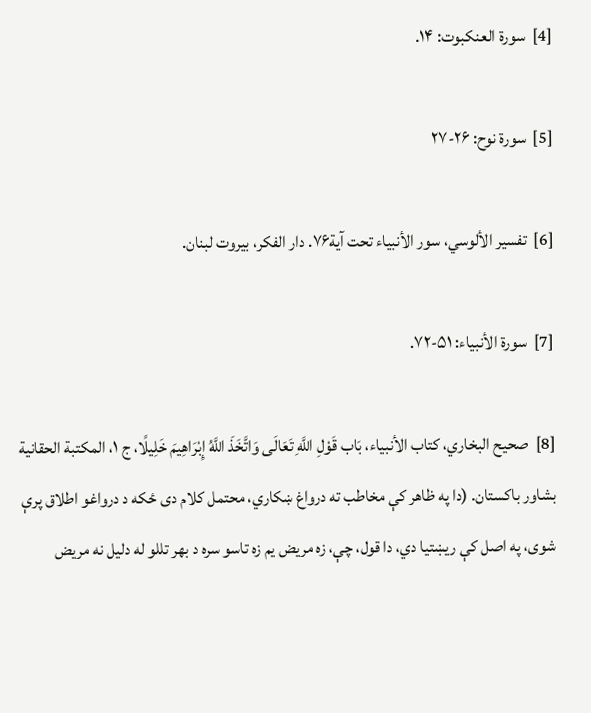[4]  سورة العنكبوت: ۱۴.

[5]  سورة نوح: ۲۶-۲۷

[6]  تفسير الألوسي، سور الأنبياء تحت آیة۷۶. دار الفکر، بیروت لبنان.

[7]  سورة الأنبياء: ۵۱-۷۲.

[8]  صحيح البخاري، كتاب الأنبياء، بَاب قَوْلِ اللَّهِ تَعَالَى وَاتَّخَذَ اللَّهُ إِبْرَاهِيمَ خَلِيلًا، ج ۱، المکتبة الحقانیة بشاور باکستان. (دا په ظاهر کې مخاطب ته درواغ ښکاري، محتمل کلام دی ځکه د درواغو اطلاق پرې شوی، په اصل کې ریښتیا دي، دا قول، چې، زه مریض یم زه تاسو سره د بهر تللو له دلیل نه مریض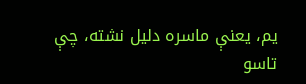یم، یعنې ماسره دلیل نشته، چې تاسو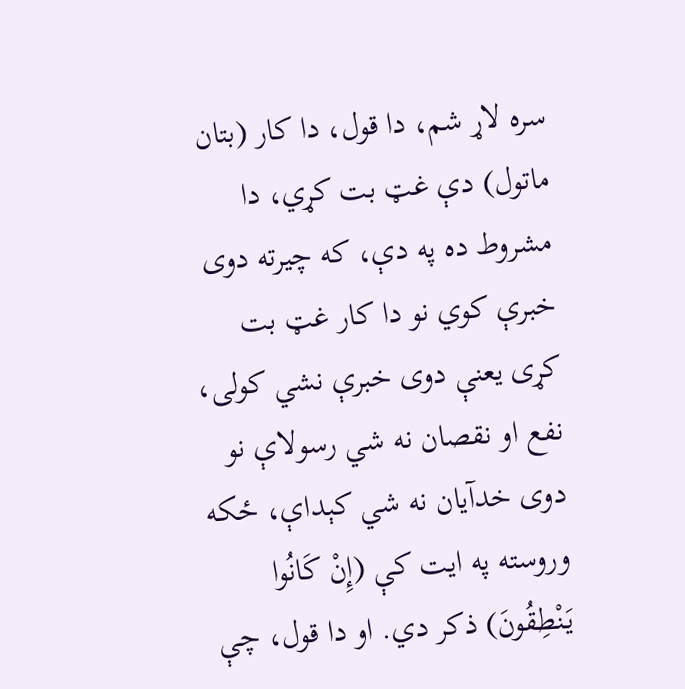سره لاړ شم، دا قول، دا کار (بتان ماتول) دې غټ بت کړي، دا مشروط ده په دې، که چیرته دوی خبرې کوي نو دا کار غټ بت کړی یعنې دوی خبرې نشي کولی، نفع او نقصان نه شي رسولاې نو دوی خدآیان نه شي کېداې، ځکه وروسته په ایت کې (إِنْ كَانُوا يَنْطِقُونَ) ذکر دي. او دا قول، چې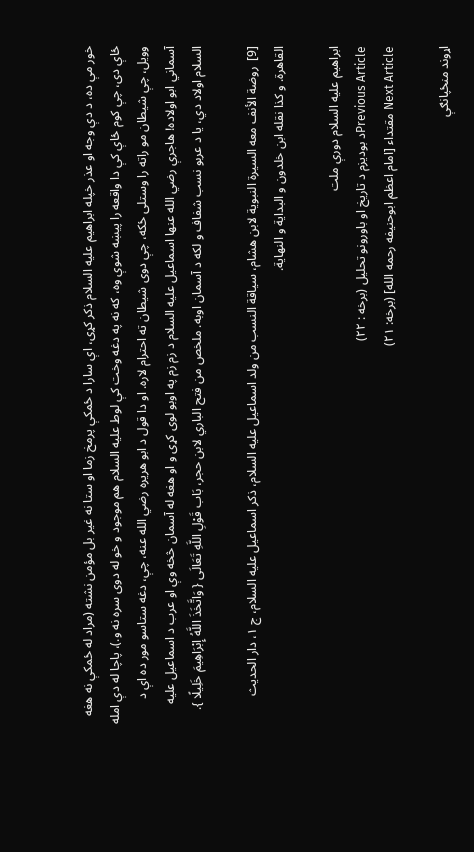خور مې ده، د دې وجه او عذر خپله ابراهیم علیه السلام ذکر کړی، اې سارا د ځمکې پرمخ زما او ستا نه غیر بل مؤمن نشته (مراد له ځمکې نه هغه ځاې دی، چې کوم ځاې کې دا واقعه را پیښه شوې وه، که نه په دغه وخت کې لوط علیه السلام هم موجود و خو له دوی سره نه و.)، پاچا له دې امله وویل، چې شیطان مو راته را وستلی ځکه، چې دوی شیطان ته احترام لاره. او دا قول د ابو هریره رضي الله عنه، چې، دغه ستاسو مور ده اې د آسماني ابو اولاده! هاجرې رضي الله عنها اسماعیل علیه السلام د زم زم په اوبو لوی کړی و او هغه له آسمان څخه وې او عرب د اسماعیل علیه السلام اولاد دي، یا د عربو نسب شفاف و لکه د آسمان اوبه. ملخص من فتح الباري لابن حجر، بَاب قَوْلِ اللَّهِ تَعَالَى { وَاتَّخَذَ اللَّهُ إِبْرَاهِيمَ خَلِيلًا }.

[9]  روضة الأنف معه السیرة النبویة لابن هشام، سیاقة النسب من ولد اسماعیل علیه السلام، ذکر اسماعیل علیه السلام، ج ۱، دار الحدیث القاهرة. و کذا نقله ابن خلدون و البداية و النهاية.

ابراهیم علیه السلام دورې ملت
Previous Articleد بودیزم د تاریخ او باورونو تحلیل (برخه : ۲۲)
Next Article مقتداء [امام اعظم ابوحنیفه رحمه الله] (برخه: ۲۱)

اړوند منځپانګې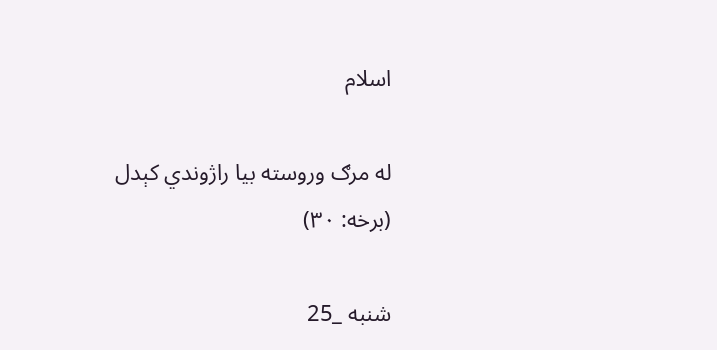اسلام

له مرګ وروسته بیا راژوندي کېدل (برخه: ٣٠)

شنبه _25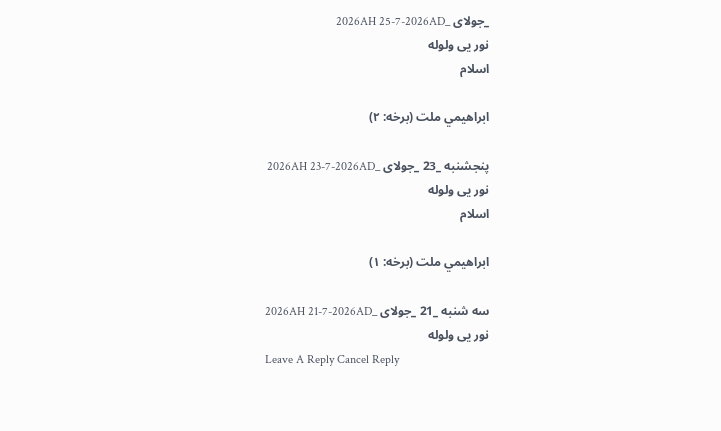_جولای _2026AH 25-7-2026AD
نور یی ولوله
اسلام

ابراهيمي ملت (برخه: ۲)

پنجشنبه _23 _جولای _2026AH 23-7-2026AD
نور یی ولوله
اسلام

ابراهیمي ملت (برخه: ۱)

سه شنبه _21 _جولای _2026AH 21-7-2026AD
نور یی ولوله
Leave A Reply Cancel Reply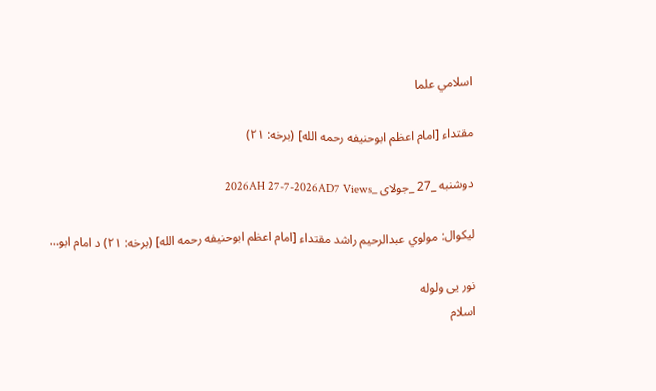اسلامي علما

مقتداء [امام اعظم ابوحنیفه رحمه الله] (برخه: ۲۱)

دوشنبه _27 _جولای _2026AH 27-7-2026AD7 Views

لیکوال: مولوي عبدالرحیم راشد مقتداء [امام اعظم ابوحنیفه رحمه الله] (برخه: ۲۱) د امام ابو…

نور یی ولوله
اسلام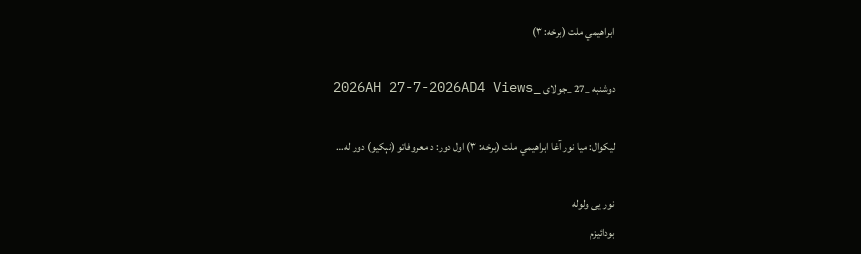ابراهيمي ملت (برخه: ۳)

دوشنبه _27 _جولای _2026AH 27-7-2026AD4 Views

ليکوال: میا نور آغا ابراهيمي ملت (برخه: ۳) اول دور: د معروفاتو (نېکیو) دور له…

نور یی ولوله
بودائیزم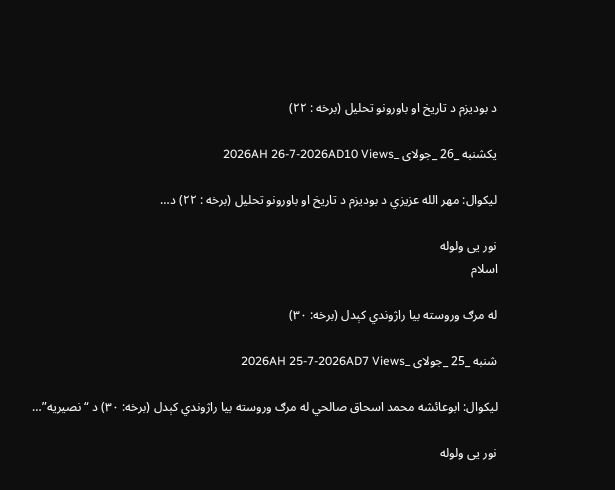د بودیزم د تاریخ او باورونو تحلیل (برخه : ۲۲)

یکشنبه _26 _جولای _2026AH 26-7-2026AD10 Views

لیکوال: مهر الله عزیزي د بودیزم د تاریخ او باورونو تحلیل (برخه : ۲۲) د…

نور یی ولوله
اسلام

له مرګ وروسته بیا راژوندي کېدل (برخه: ٣٠)

شنبه _25 _جولای _2026AH 25-7-2026AD7 Views

لیکوال: ابوعائشه محمد اسحاق صالحي له مرګ وروسته بیا راژوندي کېدل (برخه: ٣٠) د “نصیریه”…

نور یی ولوله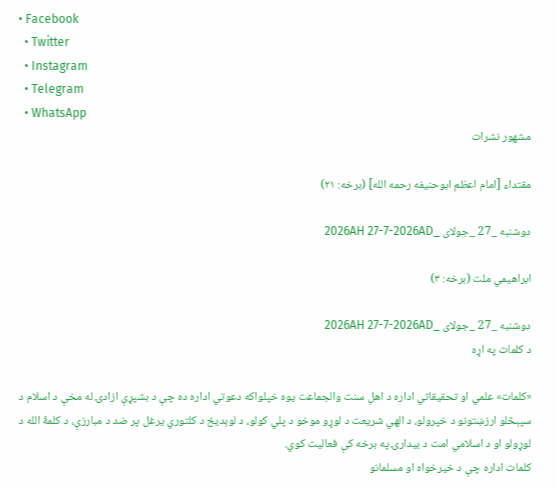• Facebook
  • Twitter
  • Instagram
  • Telegram
  • WhatsApp
مشهور نشرات

مقتداء [امام اعظم ابوحنیفه رحمه الله] (برخه: ۲۱)

دوشنبه _27 _جولای _2026AH 27-7-2026AD

ابراهيمي ملت (برخه: ۳)

دوشنبه _27 _جولای _2026AH 27-7-2026AD
د کلمات په اړه

«کلمات» علمي او تحقیقاتي اداره د اهلِ سنت والجماعت یوه خپلواکه دعوتي اداره ده چې د بشپړې ازادۍ له مخې د اسلام د سپېڅلو ارزښتونو د خپرولو، د الهي شریعت د لوړو موخو د پلي کولو، د لوېدیځ د کلتوري یرغل پر ضد د مبارزې، د کلمۀ الله د لوړولو او د اسلامي امت د بیدارۍ په برخه کې فعالیت کوي.
کلمات اداره چې د خیرخواه او مسلمانو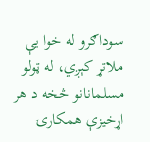سوداګرو له خوا یې ملاتړ کېږي، له ټولو مسلمانانو څخه د هر اړخیزې همکارۍ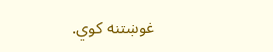غوښتنه کوي.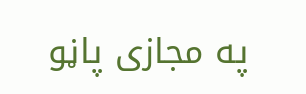په مجازی پاڼو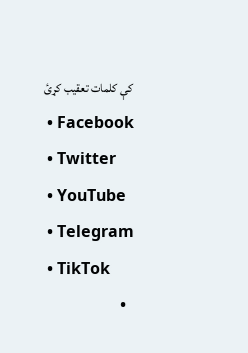کې کلمات تعقیب کړئ
  • Facebook
  • Twitter
  • YouTube
  • Telegram
  • TikTok
  •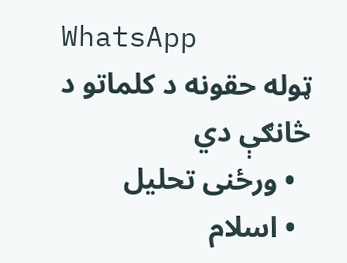WhatsApp
ټوله حقونه د کلماتو د څانګې دي
  • ورځنی تحلیل
  • اسلام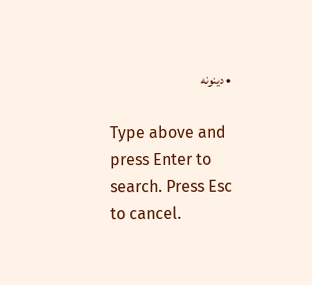• دینونه

Type above and press Enter to search. Press Esc to cancel.